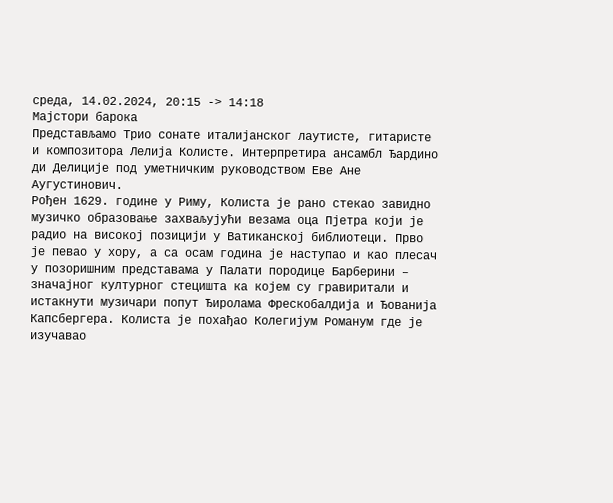среда, 14.02.2024, 20:15 -> 14:18
Мајстори барока
Представљамо Трио сонате италијанског лаутисте, гитаристе и композитора Лелија Колисте. Интерпретира ансамбл Ђардино ди Делиције под уметничким руководством Еве Ане Аугустинович.
Рођен 1629. године у Риму, Колиста је рано стекао завидно музичко образовање захваљујући везама оца Пјетра који је радио на високој позицији у Ватиканској библиотеци. Прво је певао у хору, а са осам година је наступао и као плесач у позоришним представама у Палати породице Барберини – значајног културног стецишта ка којем су гравиритали и истакнути музичари попут Ђиролама Фрескобалдија и Ђованија Капсбергера. Колиста је похађао Колегијум Романум где је изучавао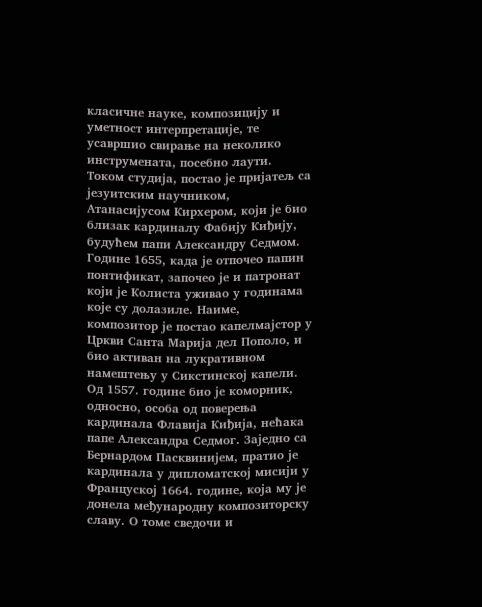класичне науке, композицију и уметност интерпретације, те усавршио свирање на неколико инструмената, посебно лаути.
Током студија, постао је пријатељ са језуитским научником, Атанасијусом Кирхером, који је био близак кардиналу Фабију Киђију, будућем папи Александру Седмом. Године 1655, када је отпочео папин понтификат, започео је и патронат који је Колиста уживао у годинама које су долазиле. Наиме, композитор је постао капелмајстор у Цркви Санта Марија дел Пополо, и био активан на лукративном намештењу у Сикстинској капели. Од 1557. године био је коморник, односно, особа од поверења кардинала Флавија Киђија, нећака папе Александра Седмог. Заједно са Бернардом Пасквинијем, пратио је кардинала у дипломатској мисији у Француској 1664. године, која му је донела међународну композиторску славу. О томе сведочи и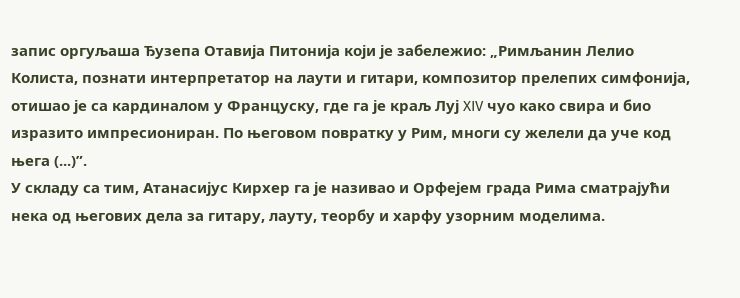запис оргуљаша Ђузепа Отавија Питонија који је забележио: „Римљанин Лелио Колиста, познати интерпретатор на лаути и гитари, композитор прелепих симфонија, отишао је са кардиналом у Француску, где га је краљ Луј XIV чуо како свира и био изразито импресиониран. По његовом повратку у Рим, многи су желели да уче код њега (...)”.
У складу са тим, Атанасијус Кирхер га је називао и Орфејем града Рима сматрајући нека од његових дела за гитару, лауту, теорбу и харфу узорним моделима.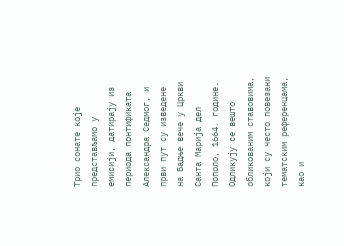Трио сонате које представљамо у емисији, датирају из периода понтификата Александра Седмог, и први пут су изведене на Бадње вече у Цркви Санта Марија дел Пополо, 1664. године. Одликују се вешто обликованим ставовима, који су често повезани тематским референцама, као и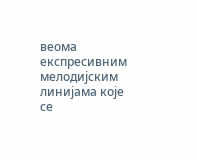веома експресивним мелодијским линијама које се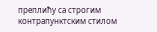преплићу са строгим контрапунктским стилом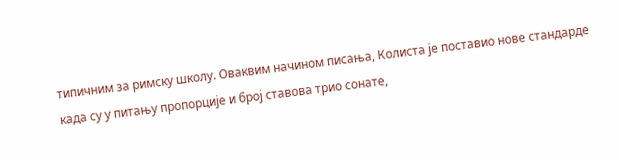типичним за римску школу. Оваквим начином писања, Колиста је поставио нове стандарде када су у питању пропорције и број ставова трио сонате,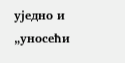уједно и „уносећи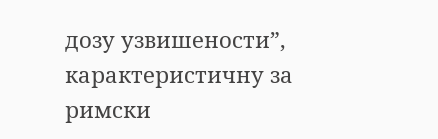дозу узвишености”, карактеристичну за римски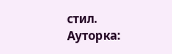стил.
Ауторка: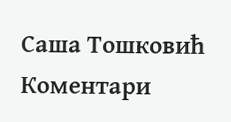Саша Тошковић
Коментари